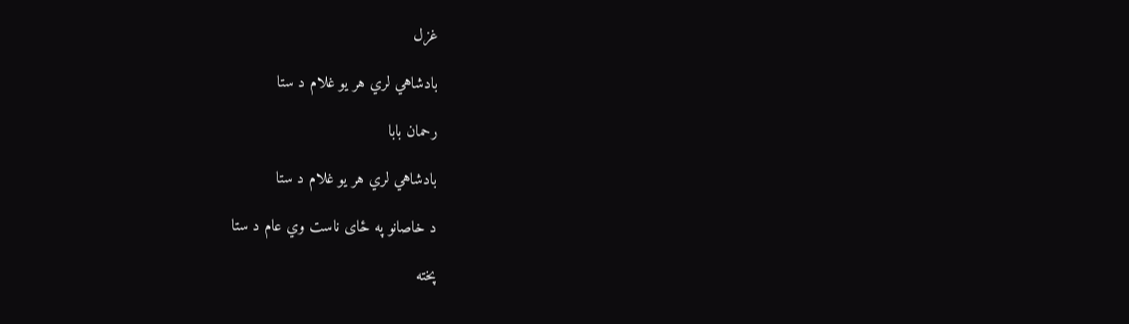غزل

بادشاهي لري هر يو غلام د ستا

رحمان بابا

بادشاهي لري هر يو غلام د ستا

د خاصانو په ځای ناست وي عام د ستا

پخته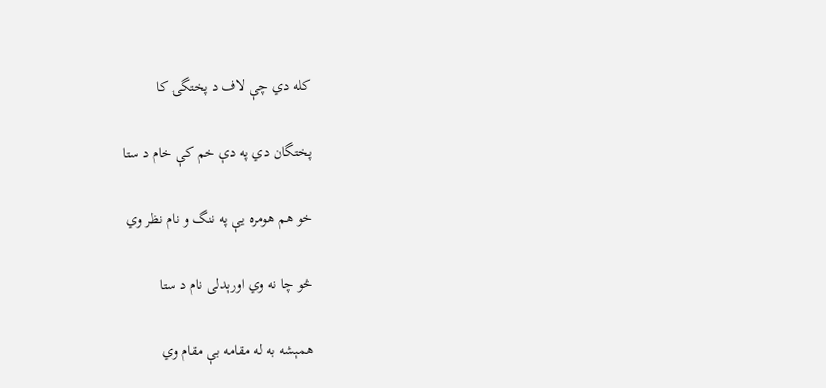کله دي چې لاف د پختگۍ کا

پختگان دي په دې خم کې خام د ستا

خو هم هومره يې په ننگ و نام نظر وي

څو چا نه وي اورېدلی نام د ستا

همېشه به له مقامه بې مقام وي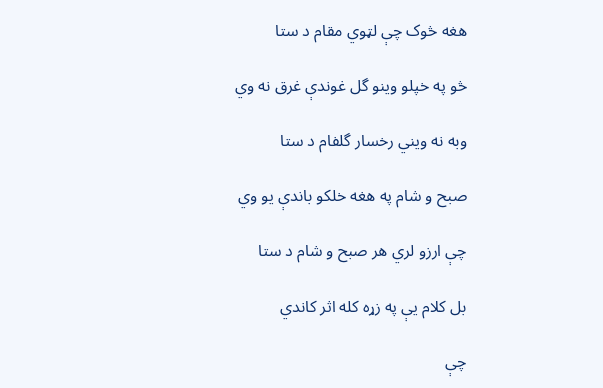هغه څوک چې لټوي مقام د ستا

څو په خپلو وينو گل غوندې غرق نه وي

وبه نه ويني رخسار گلفام د ستا

صبح و شام په هغه خلکو باندې يو وي

چې ارزو لري هر صبح و شام د ستا

بل کلام يې په زړه کله اثر کاندي

چې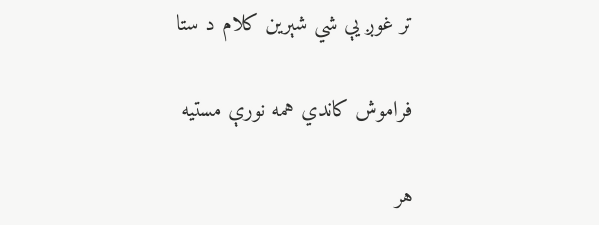تر غوږ يې شي شېرين کلام د ستا

فراموش کاندي همه نورې مستيه

هر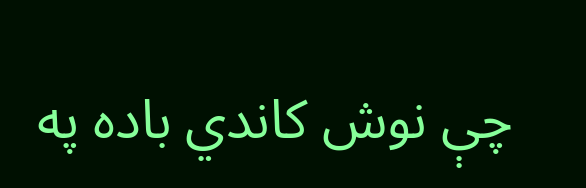چې نوش کاندي باده په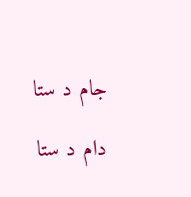جام د ستا

دام د ستا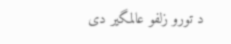د تورو زلفو عالمگير دی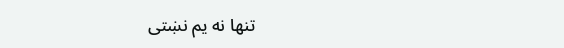تنها نه يم نښتی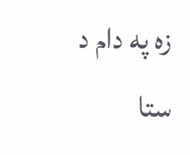زه په دام د ستا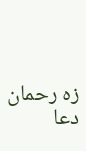زه رحمان دعا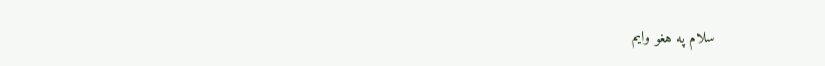سلام په هغو وايم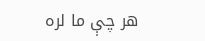هر چې ما لره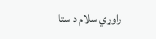راوړي سلام د ستا